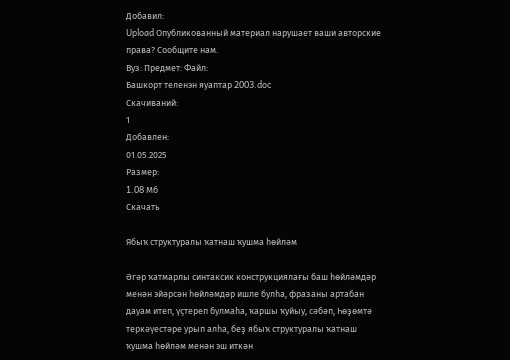Добавил:
Upload Опубликованный материал нарушает ваши авторские права? Сообщите нам.
Вуз: Предмет: Файл:
Башкорт теленэн яуаптар 2003.doc
Скачиваний:
1
Добавлен:
01.05.2025
Размер:
1.08 Mб
Скачать

Ябыҡ структуралы ҡатнаш ҡушма һөйләм

Әгәр ҡатмарлы синтаксик конструкциялағы баш һөйләмдәр менән эйәрсән һөйләмдәр ишле булһа, фразаны артабан дауам итеп, үҫтереп булмаһа, ҡаршы ҡуйыу, сәбәп, Һөҙөмтә теркәүестәре урып алһа, беҙ ябыҡ структуралы ҡатнаш ҡушма һөйләм менән эш иткән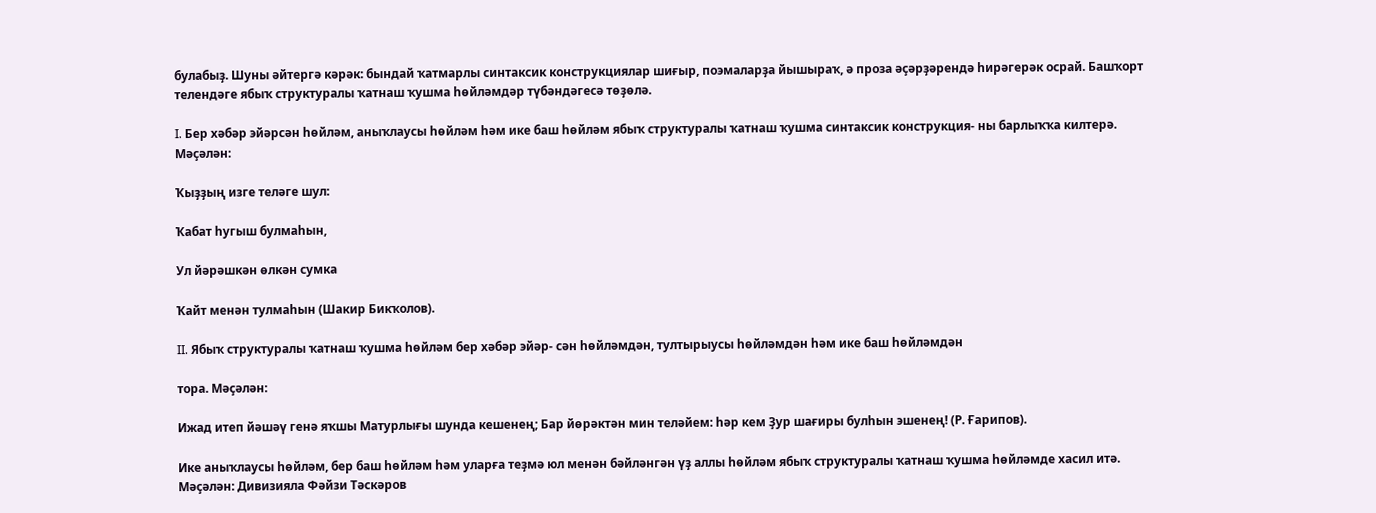булабыҙ. Шуны әйтергә кәрәк: бындай ҡатмарлы синтаксик конструкциялар шиғыр, поэмаларҙа йышыраҡ, ә проза әҫәрҙәрендә һирәгерәк осрай. Башҡорт телендәге ябыҡ структуралы ҡатнаш ҡушма һөйләмдәр түбәндәгесә төҙөлә.

I. Бер хәбәр эйәрсән һөйләм, аныҡлаусы һөйләм һәм ике баш һөйләм ябыҡ структуралы ҡатнаш ҡушма синтаксик конструкция- ны барлыҡҡа килтерә. Мәҫәлән:

Ҡыҙҙың изге теләге шул:

Ҡабат һугыш булмаһын,

Ул йәрәшкән өлкән сумка

Ҡайт менән тулмаһын (Шакир Бикҡолов).

II. Ябыҡ структуралы ҡатнаш ҡушма һөйләм бер хәбәр эйәр- сән һөйләмдән, тултырыусы һөйләмдән һәм ике баш һөйләмдән

тора. Мәҫәлән:

Ижад итеп йәшәү генә яҡшы Матурлығы шунда кешенең; Бар йөрәктән мин теләйем: һәр кем Ҙур шағиры булһын эшенең! (Р. Ғарипов).

Ике аныҡлаусы һөйләм, бер баш һөйләм һәм уларға теҙмә юл менән бәйләнгән үҙ аллы һөйләм ябыҡ структуралы ҡатнаш ҡушма һөйләмде хасил итә. Мәҫәлән: Дивизияла Фәйзи Тәскәров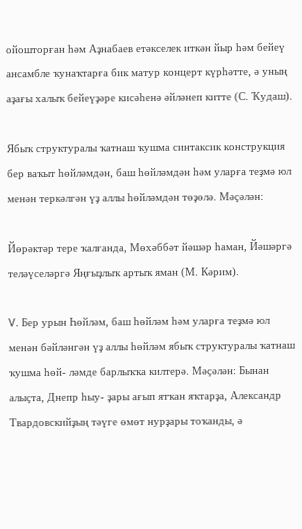ойошторған һәм Аҙнабаев етәкселек иткән йыр һәм бейеү ансамбле ҡунаҡтарға бик матур концерт күрһәтте, ә уның аҙағы халыҡ бейеүҙәре кисәһенә әйләнеп китте (С. Ҡудаш).

Ябыҡ структуралы ҡатнаш ҡушма синтаксик конструкция бер ваҡыт һөйләмдән, баш һөйләмдән һәм уларға теҙмә юл менән теркәлгән үҙ аллы һөйләмдән төҙөлә. Мәҫәлән:

Йөрәктәр тере ҡалғанда, Мөхәббәт йәшәр һаман, Йәшәргә теләүселәргә Яңғыҙлыҡ артыҡ яман (М. Кәрим).

V. Бер урын Һөйләм, баш һөйләм һәм уларға теҙмә юл менән бәйләнгән үҙ аллы һөйләм ябыҡ структуралы ҡатнаш ҡушма һөй- ләмде барлыҡҡа килтерә. Мәҫәлән: Бынан алыҫта, Днепр һыу- ҙары ағып ятҡан яҡтарҙа, Александр Твардовскийҙың тәүге өмөт нурҙары тоҡанды, ә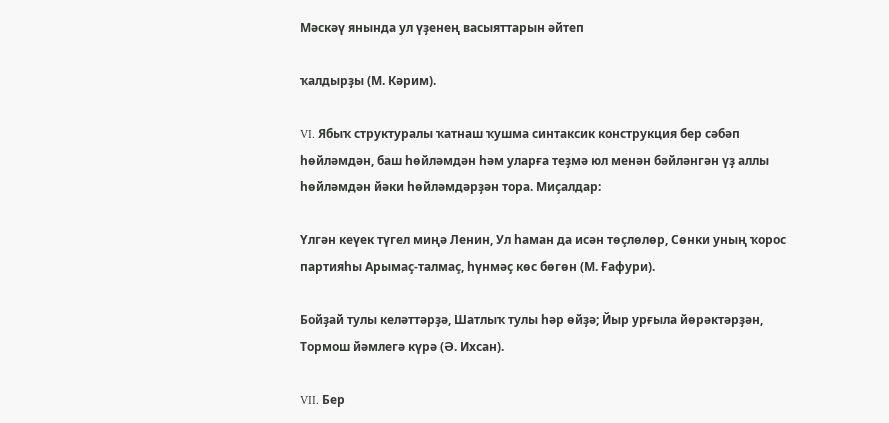Мәскәү янында ул үҙенең васыяттарын әйтеп

ҡалдырҙы (М. Кәрим).

VI. Ябыҡ структуралы ҡатнаш ҡушма синтаксик конструкция бер сәбәп һөйләмдән, баш һөйләмдән һәм уларға теҙмә юл менән бәйләнгән үҙ аллы һөйләмдән йәки һөйләмдәрҙән тора. Миҫалдар:

Үлгән кеүек түгел миңә Ленин, Ул һаман да исән төҫлөлөр, Сөнки уның ҡорос партияһы Арымаҫ-талмаҫ, һүнмәҫ көс бөгөн (М. Ғафури).

Бойҙай тулы келәттәрҙә, Шатлыҡ тулы һәр өйҙә; Йыр урғыла йөрәктәрҙән, Тормош йәмлегә күрә (Ә. Ихсан).

VII. Бер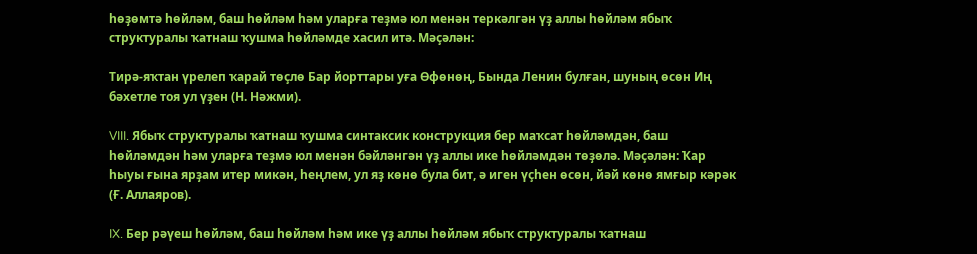һөҙөмтә һөйләм, баш һөйләм һәм уларға теҙмә юл менән теркәлгән үҙ аллы һөйләм ябыҡ структуралы ҡатнаш ҡушма һөйләмде хасил итә. Мәҫәлән:

Тирә-яҡтан үрелеп ҡарай төҫлө Бар йорттары уға Өфөнөң, Бында Ленин булған, шуның өсөн Иң бәхетле тоя ул үҙен (Н. Нәжми).

VIII. Ябыҡ структуралы ҡатнаш ҡушма синтаксик конструкция бер маҡсат һөйләмдән, баш һөйләмдән һәм уларға теҙмә юл менән бәйләнгән үҙ аллы ике һөйләмдән төҙөлә. Мәҫәлән: Ҡар һыуы ғына ярҙам итер микән, һеңлем, ул яҙ көнө була бит, ә иген үҫһен өсөн, йәй көнө ямғыр кәрәк (Ғ. Аллаяров).

IX. Бер рәүеш һөйләм, баш һөйләм һәм ике үҙ аллы һөйләм ябыҡ структуралы ҡатнаш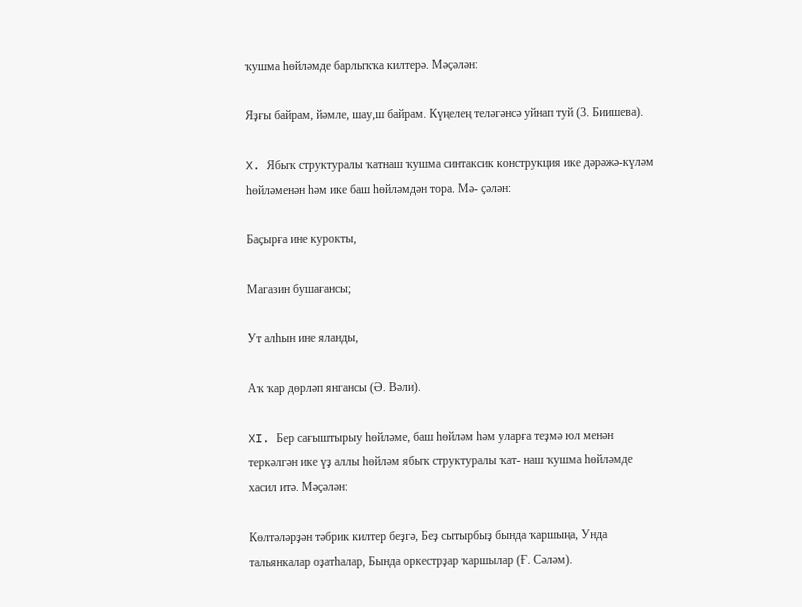ҡушма һөйләмде барлыҡҡа килтерә. Мәҫәлән:

Яҙғы байрам, йәмле, шау,ш байрам. Күңелең теләгәнсә уйнап туй (3. Биишева).

X. Ябыҡ структуралы ҡатнаш ҡушма синтаксик конструкция ике дәрәжә-күләм һөйләменән һәм ике баш һөйләмдән тора. Мә- ҫәлән:

Баҫырға ине курокты,

Магазин бушағансы;

Ут алһын ине яланды,

Аҡ ҡар дөрләп янгансы (Ә. Вәли).

XI. Бер сағыштырыу һөйләме, баш һөйләм һәм уларға теҙмә юл менән теркәлгән ике үҙ аллы һөйләм ябыҡ структуралы ҡат- наш ҡушма һөйләмде хасил итә. Мәҫәлән:

Көлтәләрҙән тәбрик килтер беҙгә, Беҙ сытырбыҙ бында ҡаршыңа, Унда тальянкалар оҙатһалар, Бында оркестрҙар ҡаршылар (Ғ. Сәләм).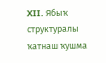XII. Ябыҡ структуралы ҡатнаш ҡушма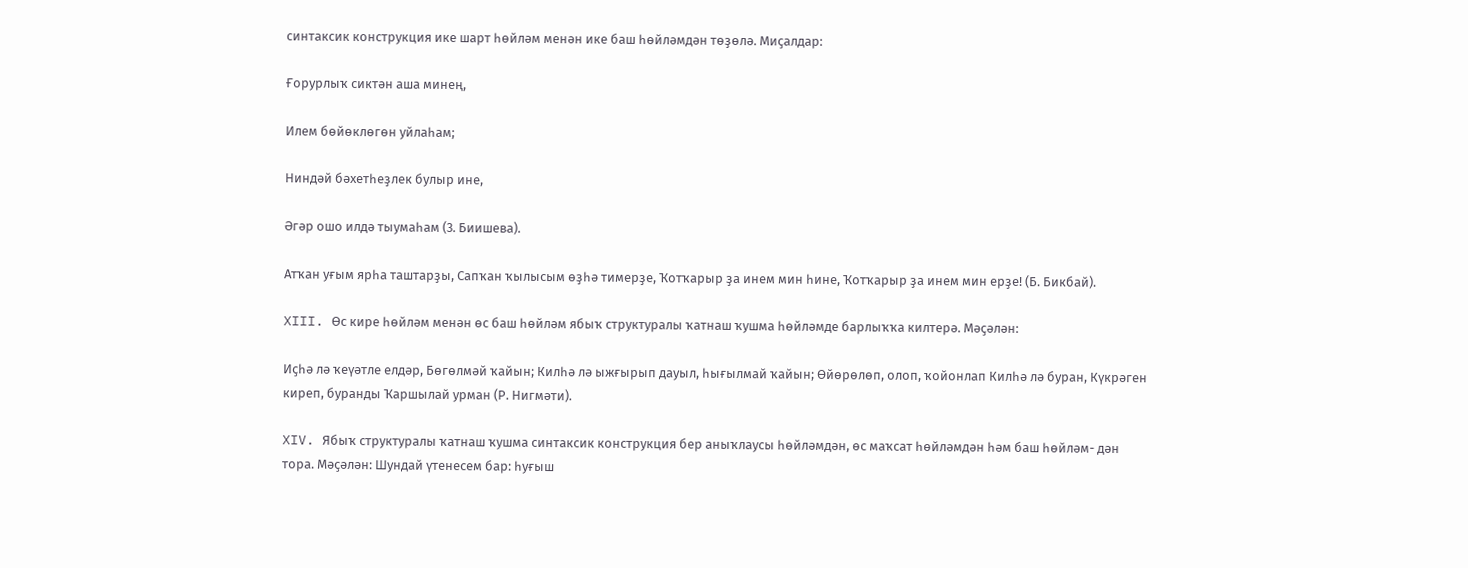синтаксик конструкция ике шарт һөйләм менән ике баш һөйләмдән төҙөлә. Миҫалдар:

Ғорурлыҡ сиктән аша минең,

Илем бөйөклөгөн уйлаһам;

Ниндәй бәхетһеҙлек булыр ине,

Әгәр ошо илдә тыумаһам (3. Биишева).

Атҡан уғым ярһа таштарҙы, Сапҡан ҡылысым өҙһә тимерҙе, Ҡотҡарыр ҙа инем мин һине, Ҡотҡарыр ҙа инем мин ерҙе! (Б. Бикбай).

XIII. Өс кире һөйләм менән өс баш һөйләм ябыҡ структуралы ҡатнаш ҡушма һөйләмде барлыҡҡа килтерә. Мәҫәлән:

Иҫһә лә ҡеүәтле елдәр, Бөгөлмәй ҡайын; Килһә лә ыжғырып дауыл, һығылмай ҡайын; Өйөрөлөп, олоп, ҡойонлап Килһә лә буран, Күкрәген киреп, буранды Ҡаршылай урман (Р. Нигмәти).

XIV. Ябыҡ структуралы ҡатнаш ҡушма синтаксик конструкция бер аныҡлаусы һөйләмдән, өс маҡсат һөйләмдән һәм баш һөйләм- дән тора. Мәҫәлән: Шундай үтенесем бар: һуғыш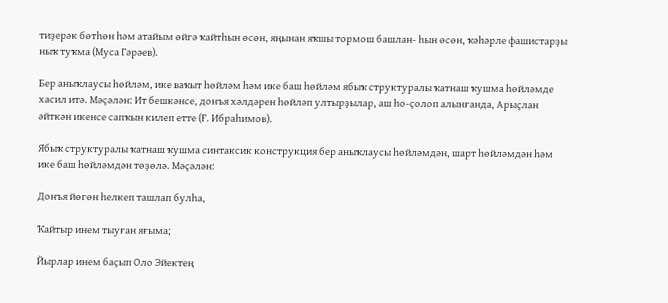тиҙерәк бөтһөн һәм атайым өйгә ҡайтһын өсөн, яңынан яҡшы тормош башлан- һын өсөн, ҡәһәрле фашистарҙы ныҡ туҡма (Муса Гәрәев).

Бер аныҡлаусы һөйләм, ике ваҡыт һөйләм һәм ике баш һөйләм ябыҡ структуралы ҡатнаш ҡушма һөйләмде хасил итә. Мәҫәлән: Ит бешкәнсе, донъя хәлдәрен һөйләп ултырҙылар, аш һо-ҫолоп алынғанда, Арыҫлан әйткән икенсе сапҡын килеп етте (Ғ. Ибраһимов).

Ябыҡ структуралы ҡатнаш ҡушма синтаксик конструкция бер аныҡлаусы һөйләмдән, шарт һөйләмдән һәм ике баш һөйләмдән төҙөлә. Мәҫәлән:

Донъя йөгөн һелкеп ташлап булһа,

Ҡайтыр инем тыуған яғыма;

Йырлар инем баҫып Оло Эйектең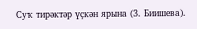Суҡ тирәктәр үҫкән ярына (3. Биишева).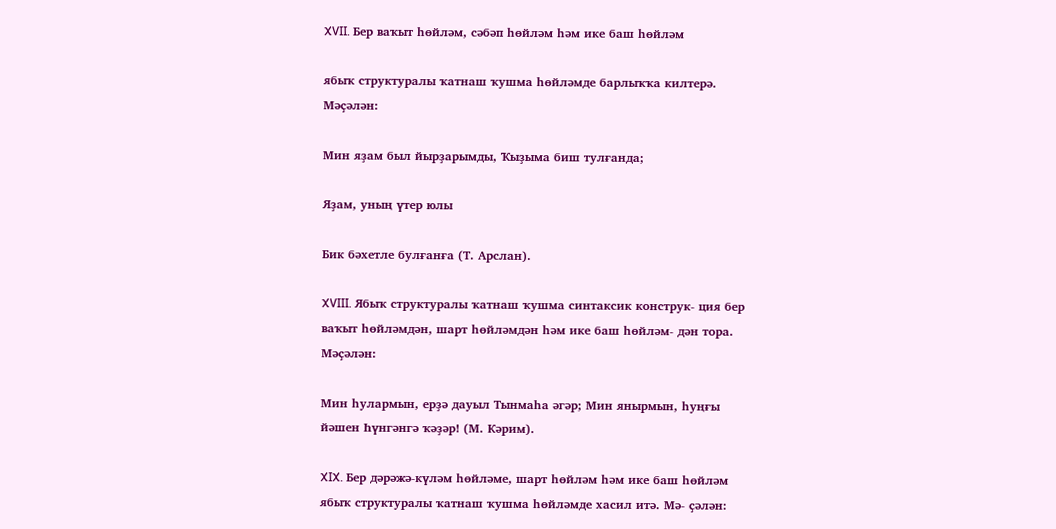XVII. Бер ваҡыт һөйләм, сәбәп һөйләм һәм ике баш һөйләм

ябыҡ структуралы ҡатнаш ҡушма һөйләмде барлыҡҡа килтерә. Мәҫәлән:

Мин яҙам был йырҙарымды, Ҡыҙыма биш тулғанда;

Яҙам, уның үтер юлы

Бик бәхетле булғанға (Т. Арслан).

XVIII. Ябыҡ структуралы ҡатнаш ҡушма синтаксик конструк- ция бер ваҡыт һөйләмдән, шарт һөйләмдән һәм ике баш һөйләм- дән тора. Мәҫәлән:

Мин һулармын, ерҙә дауыл Тынмаһа әгәр; Мин янырмын, һуңғы йәшен Һүнгәнгә ҡәҙәр! (М. Кәрим).

XIX. Бер дәрәжә-күләм һөйләме, шарт һөйләм һәм ике баш һөйләм ябыҡ структуралы ҡатнаш ҡушма һөйләмде хасил итә. Мә- ҫәлән: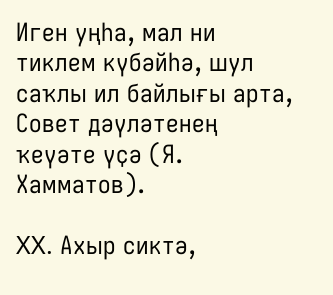Иген уңһа, мал ни тиклем күбәйһә, шул саҡлы ил байлығы арта, Совет дәүләтенең ҡеүәте үҫә (Я. Хамматов).

XX. Ахыр сиктә,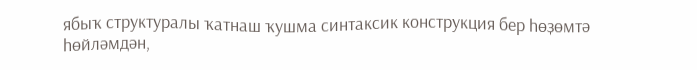ябыҡ структуралы ҡатнаш ҡушма синтаксик конструкция бер һөҙөмтә һөйләмдән,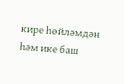кире һөйләмдән һәм ике баш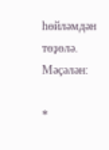һөйләмдән төҙөлә. Мәҫәлән:

*